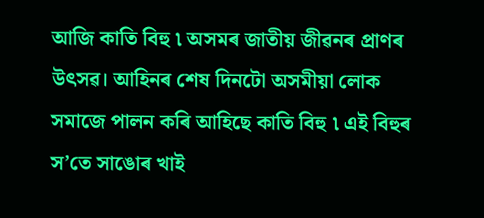আজি কাতি বিহু ৷ অসমৰ জাতীয় জীৱনৰ প্ৰাণৰ উৎসৱ। আহিনৰ শেষ দিনটো অসমীয়া লোক সমাজে পালন কৰি আহিছে কাতি বিহু ৷ এই বিহুৰ স’তে সাঙোৰ খাই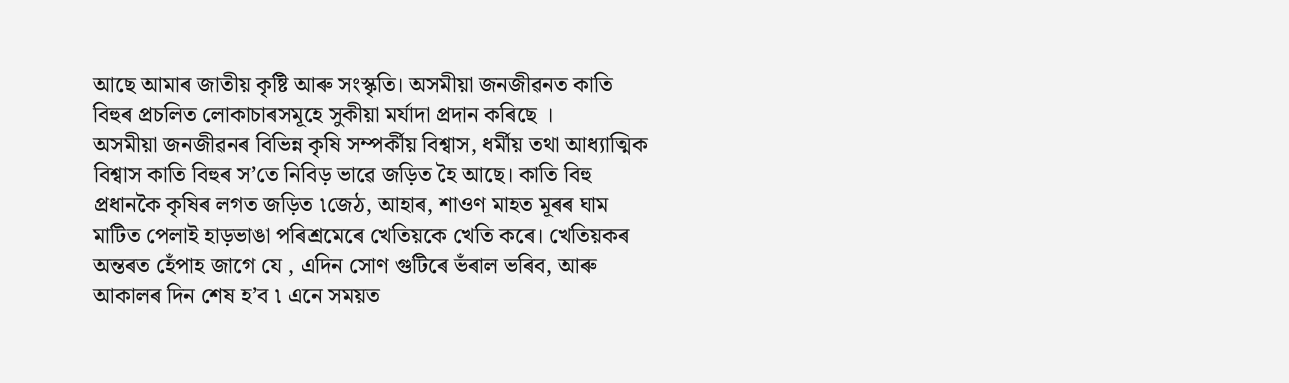আছে আমাৰ জাতীয় কৃষ্টি আৰু সংস্কৃতি। অসমীয়া জনজীৱনত কাতি বিহুৰ প্ৰচলিত লোকাচাৰসমূহে সুকীয়া মৰ্যাদা প্ৰদান কৰিছে ।
অসমীয়া জনজীৱনৰ বিভিন্ন কৃষি সম্পৰ্কীয় বিশ্বাস, ধৰ্মীয় তথা আধ্যাত্মিক বিশ্বাস কাতি বিহুৰ স’তে নিবিড় ভাৱে জড়িত হৈ আছে। কাতি বিহু প্ৰধানকৈ কৃষিৰ লগত জড়িত ৷জেঠ, আহাৰ, শাওণ মাহত মূৰৰ ঘাম মাটিত পেলাই হাড়ভাঙা পৰিশ্ৰমেৰে খেতিয়কে খেতি কৰে। খেতিয়কৰ অন্তৰত হেঁপাহ জাগে যে , এদিন সোণ গুটিৰে ভঁৰাল ভৰিব, আৰু আকালৰ দিন শেষ হ’ব ৷ এনে সময়ত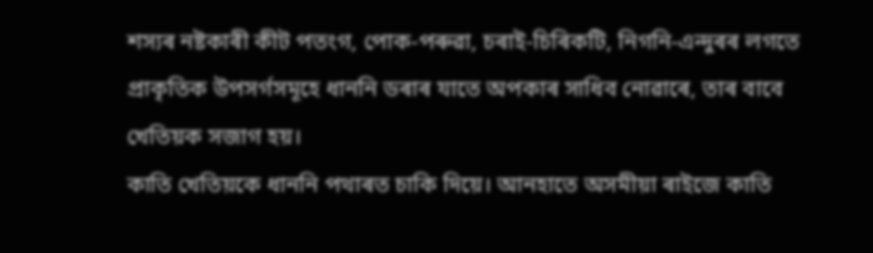শস্যৰ নষ্টকাৰী কীট পতংগ, পোক-পৰুৱা, চৰাই-চিৰিকটি, নিগনি-এন্দুৰৰ লগতে প্ৰাকৃতিক উপসৰ্গসমূহে ধাননি ডৰাৰ যাতে অপকাৰ সাধিব নোৱাৰে, তাৰ বাবে খেতিয়ক সজাগ হয়।
কাতি খেতিয়কে ধাননি পথাৰত চাকি দিয়ে। আনহাতে অসমীয়া ৰাইজে কাতি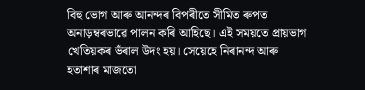বিহু ভোগ আৰু আনন্দৰ বিপৰীতে সীমিত ৰুপত অনাড়ম্বৰভাৱে পালন কৰি আহিছে। এই সময়তে প্ৰায়ভাগ খেতিয়কৰ ভঁৰাল উদং হয়। সেয়েহে নিৰানন্দ আৰু হতাশাৰ মাজতো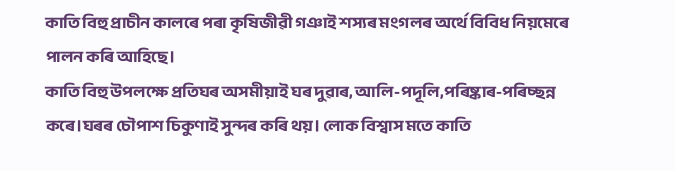কাতি বিহু প্ৰাচীন কালৰে পৰা কৃষিজীৱী গঞাই শস্যৰ মংগলৰ অৰ্থে বিবিধ নিয়মেৰে পালন কৰি আহিছে।
কাতি বিহু উপলক্ষে প্ৰতিঘৰ অসমীয়াই ঘৰ দুৱাৰ, আলি-পদূলি,পৰিষ্কাৰ-পৰিচ্ছন্ন কৰে।ঘৰৰ চৌপাশ চিকুণাই সুন্দৰ কৰি থয়। লোক বিশ্বাস মতে কাতি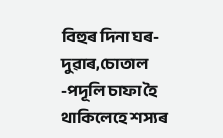বিহুৰ দিনা ঘৰ-দুৱাৰ,চোতাল -পদূলি চাফা হৈ থাকিলেহে শস্যৰ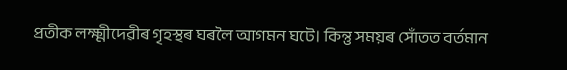প্ৰতীক লক্ষ্মীদেৱীৰ গৃহস্থৰ ঘৰলৈ আগমন ঘটে। কিন্তু সময়ৰ সোঁতত বৰ্তমান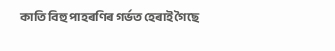কাতি বিহু পাহৰণিৰ গৰ্ভত হেৰাই গৈছে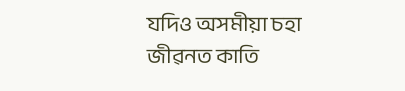যদিও অসমীয়া চহা জীৱনত কাতি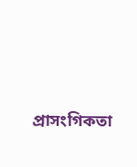প্ৰাসংগিকতা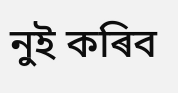নুই কৰিব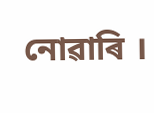নোৱাৰি ।